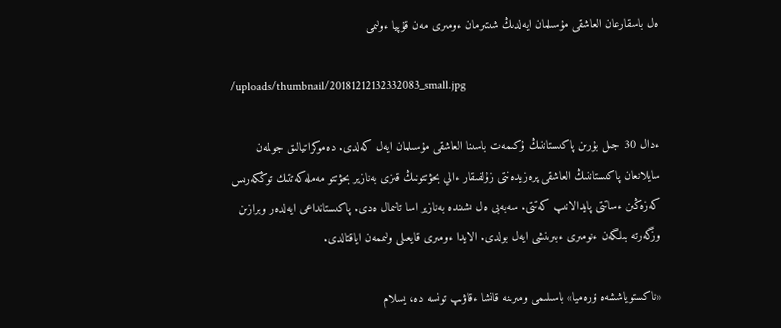ەل باسقارعان العاشقى مۇسىلمان ايەلدىڭ شىتىرمان ءومىرى مەن قۇپيا ءولىمى

/uploads/thumbnail/20181212132332083_small.jpg

ءدال 30 جىل بۇرىن پاكىستاننىڭ ۇكىمەت باسىنا العاشقى مۇسىلمان ايەل كەلدى. دەموكراتيالىق جولمەن سايلانعان پاكىستاننىڭ العاشقى پرەزيدەنتى زۇلفىقار ءالي بحۋتتونىڭ قىزى بەنازير بحۋتتو مەملەكەتتىك توڭكەرىس كەزەڭىن ءساتتى پايدالانىپ كەتتى. سەبەبى ەل ىشىندە بەنازير اسا تانىمال ەدى. پاكىستانداعى ايەلدەر وبرازىن وزگەرتە بىلگەن ءنومىرى ءبىرىنشى ايەل بولدى. الايدا ءومىرى قايعىلى ولىممەن اياقتالدى.

«ناكستوياششەە ۆرەميا» باسىلىمى ومىرىنە قانشا ءقاۋىپ تونسە دە، يسلام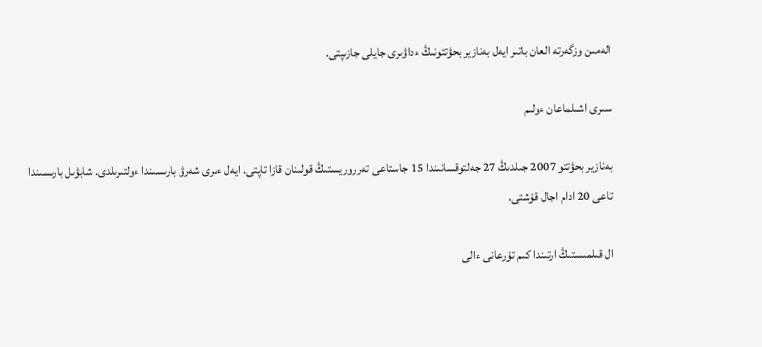الەمىن وزگەرتە العان باتىر ايەل بەنازير بحۋتتونىڭ ءداۋىرى جايلى جازىپتى.

سىرى اشىلماعان ءولىم

بەنازير بحۋتتو 2007 جىلدىڭ 27 جەلتوقسانىندا 15 جاستاعى تەرروريستىڭ قولىنان قازا تاپتى. ايەل ءىرى شەرۋ بارىسىندا ءولتىرىلدى. شابۋىل بارىسىندا تاعى 20 ادام اجال قۇشتى.

ال قىلمىستىڭ ارتىندا كىم تۇرعانى ءالى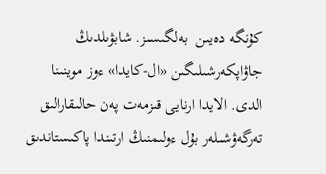كۇنگە دەيىن  بەلگىسىز. شابۋىلدىڭ جاۋاپكەرشىلىگىن «ال-كايدا» ءوز موينىنا الدى. الايدا ارنايى قىزمەت پەن حالىقارالىق تەرگەۋشىلەر بۇل ءولىمنىڭ ارتىندا پاكىستاندىق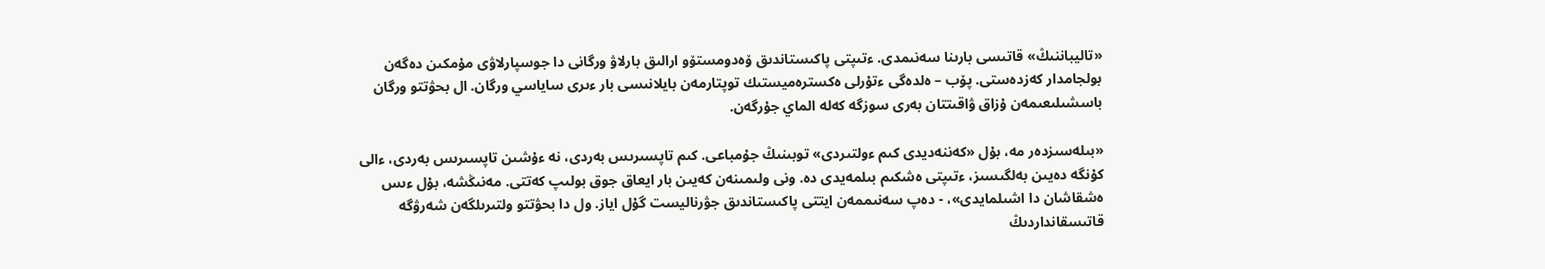«تاليباننىڭ» قاتىسى بارىنا سەنىمدى. ءتىپتى پاكىستاندىق ۆەدومستۆو ارالىق بارلاۋ ورگانى دا جوسپارلاۋى مۇمكىن دەگەن بولجامدار كەزدەستى. پۆب – ەلدەگى ءتۇرلى ەكسترەميستىك توپتارمەن بايلانىسى بار ءىرى ساياسي ورگان. ال بحۋتتو ورگان باسشىلىعىمەن ۇزاق ۋاقىتتان بەرى سوزگە كەلە الماي جۇرگەن.

«بىلەسىزدەر مە، بۇل «كەننەديدى كىم ءولتىردى» توبىنىڭ جۇمباعى. كىم تاپسىرىس بەردى، نە ءۇشىن تاپسىرىس بەردى، ءالى كۇنگە دەيىن بەلگىسىز، ءتىپتى ەشكىم بىلمەيدى دە. ونى ولىمىنەن كەيىن بار ايعاق جوق بولىپ كەتتى. مەنىڭشە، بۇل ءىس ەشقاشان دا اشىلمايدى»، - دەپ سەنىممەن ايتتى پاكىستاندىق جۋرناليست گۇل اياز. ول دا بحۋتتو ولتىرىلگەن شەرۋگە قاتىسقانداردىڭ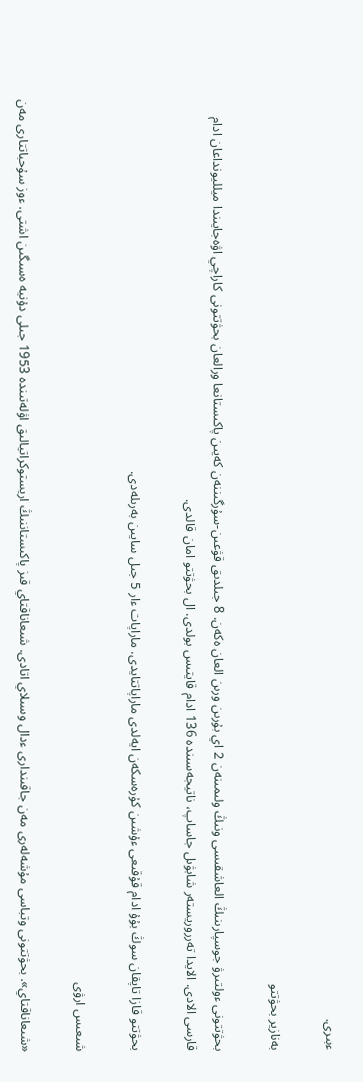ءبىرى.

بەنازير بحۋتتو

بحۋتتونى ءولتىرۋ جوسپارىنىڭ العاشقىسى ونىڭ ولىمىنەن 2 اي بۇرىن ورىن العان ەكەن. 8 جىلدىق قۋعىن-سۇرگىننەن كەيىن پاكىستانعا ورالعان بحۋتتونى كاراچي اۋەجايىندا ميلليونداعان ادام قارسى الادى. الايدا تەرروريستەر شابۋىل جاساپ، ناتيجەسىندە 136 ادام قايتىس بولدى. ال بحۋتتو امان قالدى.

بحۋتتو قازا تاپقان سوڭ بۇۇ ادام قۇقىعى ءۇشىن كۇرەسكەن ايەلدى ماراپاتتايدى. ماراپات ءار 5 جىل سايىن بەرىلەدى.

شىعىس ارۋى

«شىعاناقتاي». بحۋتتونى وتباسى مۇشەلەرى مەن جاقىندارى ءدال وسىلاي اتادى. شىعاناقتاي قىز پاكىستاننىڭ اريستوكراتيالىق اۋلەتىندە 1953 جىلى دۇنيە ەسىگىن اشتى. ءوز سۇحباتتارى مەن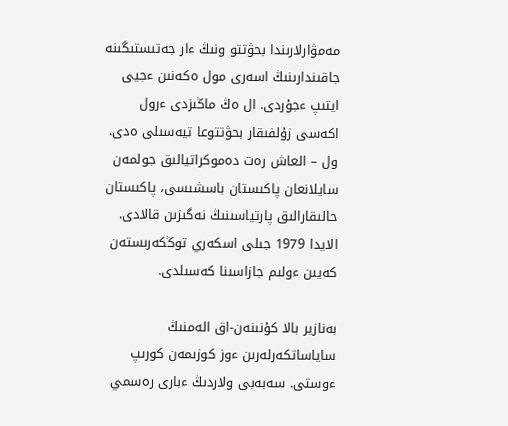مەمۋارلارىندا بحۋتتو ونىڭ ءار جەتىستىگىنە جاقىندارىنىڭ اسەرى مول ەكەنىن ءجيى ايتىپ ءجۇردى. ال ەڭ ماڭىزدى ءرول اكەسى زۇلفىقار بحۋتتوعا تيەسىلى ەدى. ول – العاش رەت دەموكراتيالىق جولمەن سايلانعان پاكىستان باسشىسى، پاكىستان حالىقارالىق پارتياسىنىڭ نەگىزىن قالادى. الايدا 1979 جىلى اسكەري توڭكەرىستەن كەيىن ءولىم جازاسىنا كەسىلدى.

بەنازير بالا كۇنىنەن-اق الەمنىڭ ساياساتكەرلەرىن ءوز كوزىمەن كورىپ ءوستى. سەبەبى ولاردىڭ ءبارى رەسمي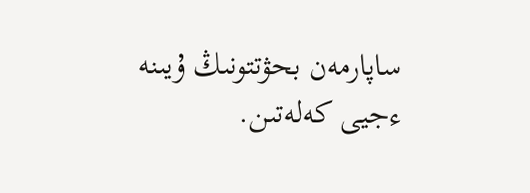ساپارمەن بحۋتتونىڭ ۇيىنە ءجيى كەلەتىن.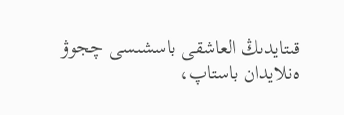قىتايدىڭ العاشقى باسشىسى چجوۋ ەنلايدان باستاپ،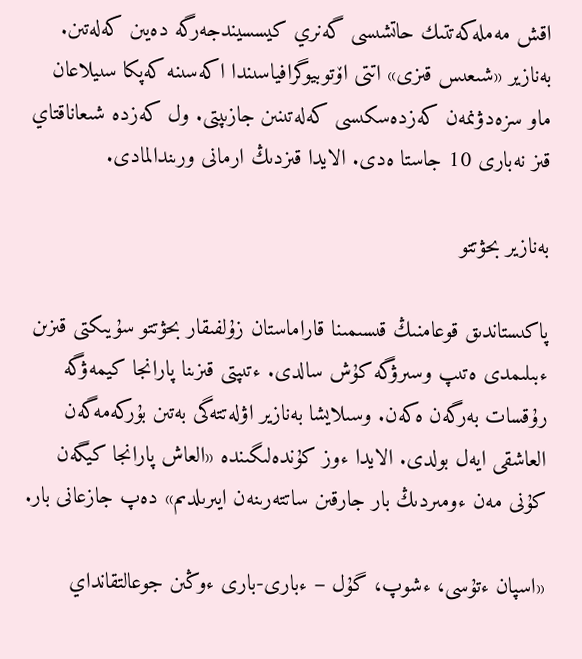اقش مەملەكەتتىك حاتشىسى گەنري كيسسيندجەرگە دەيىن كەلەتىن. بەنازير «شىعىس قىزى» اتتى اۆتوبيوگرافياسىندا اكەسىنە كەپكا سىيلاعان ماو سزەدۋنمەن كەزدەسكىسى كەلەتىنىن جازىپتى. ول كەزدە شىعاناقتاي قىز نەبارى 10 جاستا ەدى. الايدا قىزدىڭ ارمانى ورىندالمادى.

بەنازير بحۋتتو

پاكىستاندىق قوعامنىڭ قىسىمىنا قاراماستان زۇلفىقار بحۋتتو سۇيىكتى قىزىن ءبىلىمدى ەتىپ وسىرۋگە كۇش سالدى. ءتىپتى قىزىنا پارانجا كيمەۋگە رۇقسات بەرگەن ەكەن. وسىلايشا بەنازير اۋلەتتەگى بەتىن بۇركەمەگەن العاشقى ايەل بولدى. الايدا ءوز كۇندەلىگىندە «العاش پارانجا كيگەن كۇنى مەن ءومىردىڭ بار جارقىن ساتتەرىنەن ايىرىلدىم» دەپ جازعانى بار.

«اسپان ءتۇسى، ءشوپ، گۇل – ءبارى-بارى ءوڭىن جوعالتقانداي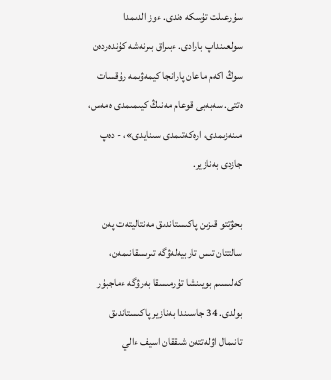سۇرعىلت تۇسكە ەندى. ءوز الدىمدا سولعىنداپ بارادى. ءبىراق بىرنەشە كۇندەردەن سوڭ اكەم ماعان پارانجا كيمەۋىمە رۇقسات ەتتى. سەبەبى قوعام مەنىڭ كيىمىمدى ەمەس، مىنەزىمدى، ارەكەتىمدى سىنايدى»، - دەپ جازدى بەنازير.

بحۋتتو قىزىن پاكىستاندىق مەنتاليتەت پەن سالتتان تىس تاربيەلەۋگە تىرىسقانىمەن، كەلىسىم بويىنشا تۇرمىسقا بەرۋگە ءماجبۇر بولدى. 34 جاسىندا بەنازير پاكىستاندىق تانىمال اۋلەتتەن شىققان اسيف ءالي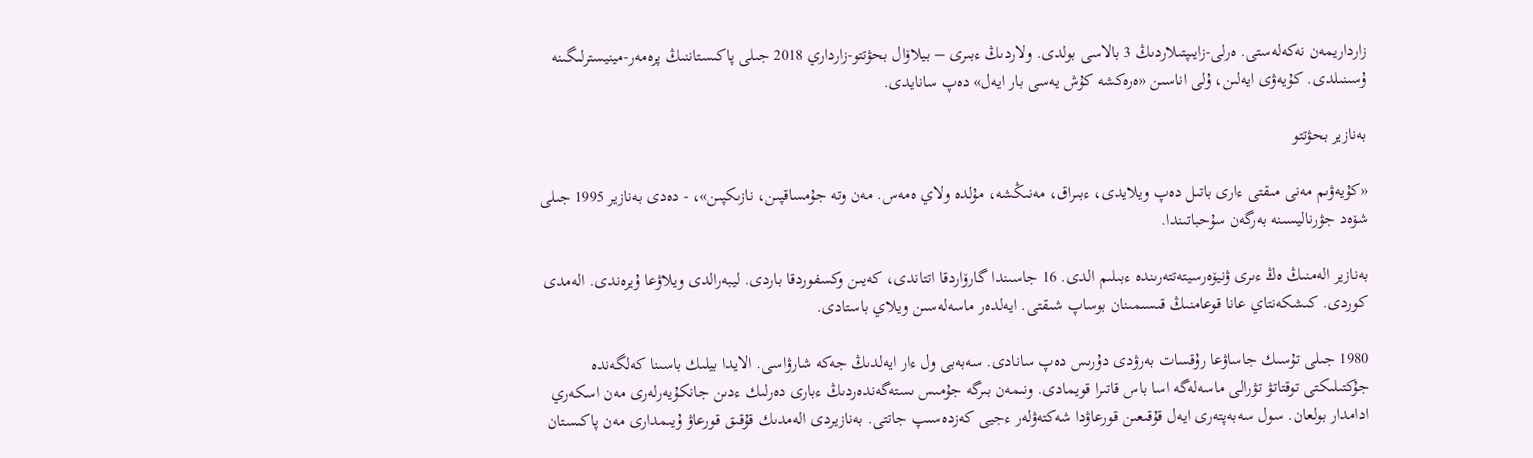زارداريمەن نەكەلەستى. ەرلى-زايىپتىلاردىڭ 3 بالاسى بولدى. ولاردىڭ ءبىرى – بيلاۆال بحۋتتو-زارداري 2018 جىلى پاكىستاننىڭ پرەمەر-مينيسترلىگىنە ۇسىنىلدى. كۇيەۋى ايەلىن، ۇلى اناسىن «ەرەكشە كۇش يەسى بار ايەل» دەپ سانايدى.

بەنازير بحۋتتو

«كۇيەۋىم مەنى مىقتى ءارى باتىل دەپ ويلايدى، ءبىراق، مەنىڭشە، مۇلدە ولاي ەمەس. مەن وتە جۇمساقپىن، نازىكپىن»، - دەدى بەنازير 1995 جىلى شۆەد جۋرناليسىنە بەرگەن سۇحباتىندا.

بەنازير الەمنىڭ ەڭ ءىرى ۋنيۆەرسيتەتتەرىندە ءبىلىم الدى. 16 جاسىندا گارۆاردقا اتتاندى، كەيىن وكسفوردقا باردى. ليبەرالدى ويلاۋعا ۇيرەندى. الەمدى كوردى. كىشكەنتاي عانا قوعامنىڭ قىسىمىنان بوساپ شىقتى. ايەلدەر ماسەلەسىن ويلاي باستادى.

1980 جىلى تۇسىك جاساۋعا رۇقسات بەرۋدى دۇرىس دەپ سانادى. سەبەبى ول ءار ايەلدىڭ جەكە شارۋاسى. الايدا بيلىك باسىنا كەلگەندە جۇكتىلىكتى توقتاتۋ تۋرالى ماسەلەگە اسا باس قاتىرا قويمادى. ونىمەن بىرگە جۇمىس ىستەگەندەردىڭ ءبارى دەرلىك ءدىن جانكۇيەرلەرى مەن اسكەري ادامدار بولعان. سول سەبەپتەرى ايەل قۇقىعىن قورعاۋدا شەكتەۋلەر ءجيى كەزدەسىپ جاتتى. بەنازيردى الەمدىك قۇقىق قورعاۋ ۇيىمدارى مەن پاكىستان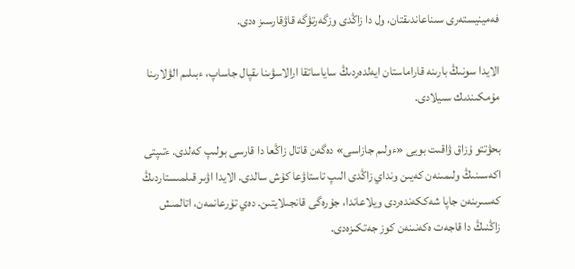فەمينيستەرى سىناعاندىقتان، ول دا زاڭدى وزگەرتۋگە قاۋقارسىز ەدى.

الايدا سونىڭ بارىنە قاراماستان ايەلدەردىڭ ساياساتقا ارالاسۋىنا ىقپال جاساپ، ءبىلىم الۋلارىنا مۇمكىندىك سىيلادى.

بحۋتتو ۇزاق ۋاقىت بويى «ءولىم جازاسى» دەگەن قاتال زاڭعا دا قارسى بولىپ كەلدى. ءتىپتى اكەسىنىڭ ولىمىنەن كەيىن ونداي زاڭدى الىپ تاستاۋعا كۇش سالدى. الايدا اۋىر قىلمىستاردىڭ كەسىرىنەن جاپا شەككەندەردى ويلاعاندا، جۇرەگى قانجىلايتىن. دەي تۇرعانمەن، اتالمىش زاڭنىڭ دا قاجەت ەكەنىنەن كوز جەتكىزەدى.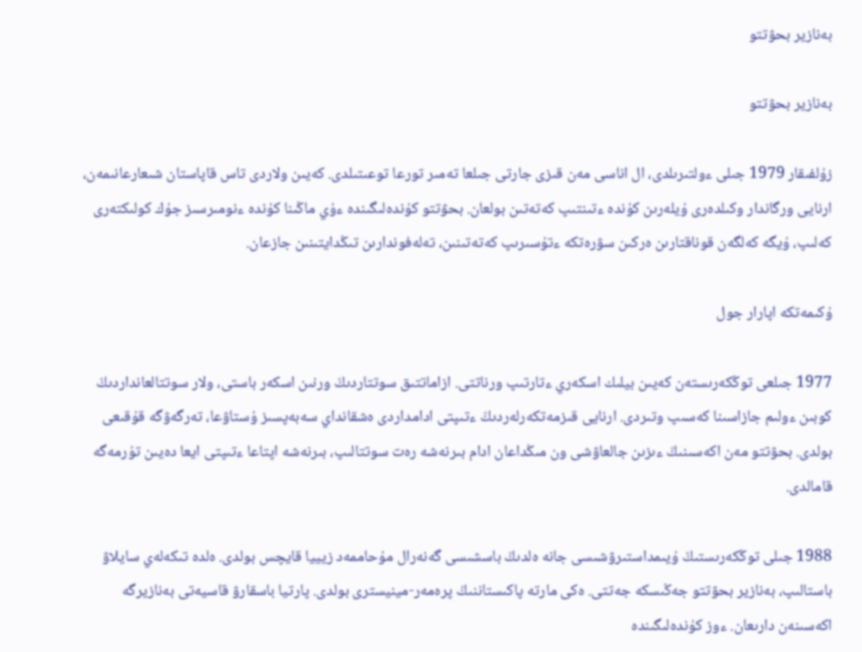بەنازير بحۋتتو

بەنازير بحۋتتو

زۇلفىقار 1979 جىلى ءولتىرىلدى، ال اناسى مەن قىزى جارتى جىلعا تەمىر تورعا توعىتىلدى. كەيىن ولاردى تاس قاپاستان شىعارعانىمەن، ارنايى ورگاندار وكىلدەرى ۇيلەرىن كۇندە ءتىنتىپ كەتەتىن بولعان. بحۋتتو كۇندەلىگىندە ءۇي ماڭىنا كۇندە ءنومىرسىز جۇك كولىكتەرى كەلىپ، ۇيگە كەلگەن قوناقتارىن ەركىن سۋرەتكە ءتۇسىرىپ كەتەتىنىن، تەلەفوندارىن تىڭدايتىنىن جازعان.

ۇكىمەتكە اپارار جول

1977 جىلعى توڭكەرىستەن كەيىن بيلىك اسكەري ءتارتىپ ورناتتى. ازاماتتىق سوتتاردىڭ ورنىن اسكەر باستى، ولار سوتتالعانداردىڭ كوبىن ءولىم جازاسىنا كەسىپ وتىردى. ارنايى قىزمەتكەرلەردىڭ ءتىپتى ادامداردى ەشقانداي سەبەپسىز ۇستاۋعا، تەرگەۋگە قۇقىعى بولدى. بحۋتتو مەن اكەسىنىڭ ءىزىن جالعاۋشى ون مىڭداعان ادام بىرنەشە رەت سوتتالىپ، بىرنەشە اپتاعا ءتىپتى ايعا دەيىن تۇرمەگە قامالدى.

1988 جىلى توڭكەرىستىڭ ۇيىمداستىرۋشىسى جانە ەلدىڭ باسشىسى گەنەرال مۇحاممەد زيييا قايچس بولدى. ەلدە تىكەلەي سايلاۋ باستالىپ، بەنازير بحۋتتو جەڭىسكە جەتتى. ەكى مارتە پاكىستاننىڭ پرەمەر-مينيسترى بولدى. پارتيا باسقارۋ قاسيەتى بەنازيرگە اكەسىنەن دارىعان. ءوز كۇندەلىگىندە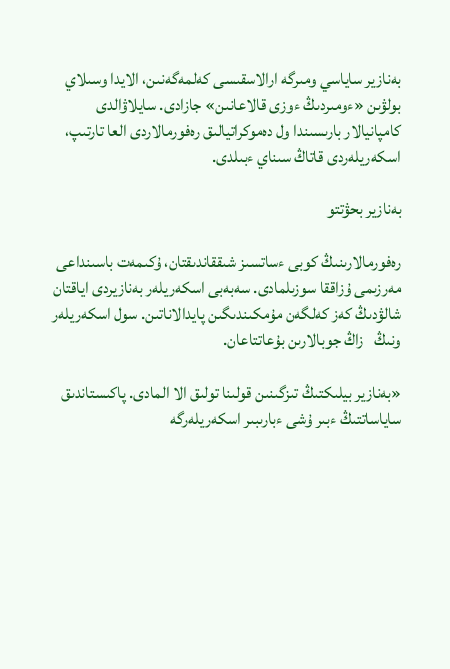بەنازير ساياسي ومىرگە ارالاسقىسى كەلمەگەنىن، الايدا وسىلاي بولۋىن «ءومىردىڭ ءوزى قالاعانىن» جازادى. سايلاۋالدى كامپانيالار بارىسىندا ول دەموكراتيالىق رەفورمالاردى العا تارتىپ، اسكەريلەردى قاتاڭ سىناي ءبىلدى.

بەنازير بحۋتتو

رەفورمالارىنىڭ كوبى ءساتسىز شىققاندىقتان، ۇكىمەت باسىنداعى مەرزىمى ۇزاققا سوزىلمادى. سەبەبى اسكەريلەر بەنازيردى اياقتان شالۋدىڭ كەز كەلگەن مۇمكىندىگىن پايدالاناتىن. سول اسكەريلەر ونىڭ   زاڭ جوبالارىن بۇعاتتاعان.

«بەنازير بيلىكتىڭ تىزگىنىن قولىنا تولىق الا المادى. پاكىستاندىق ساياساتتىڭ ءبىر ۇشى ءبارىبىر اسكەريلەرگە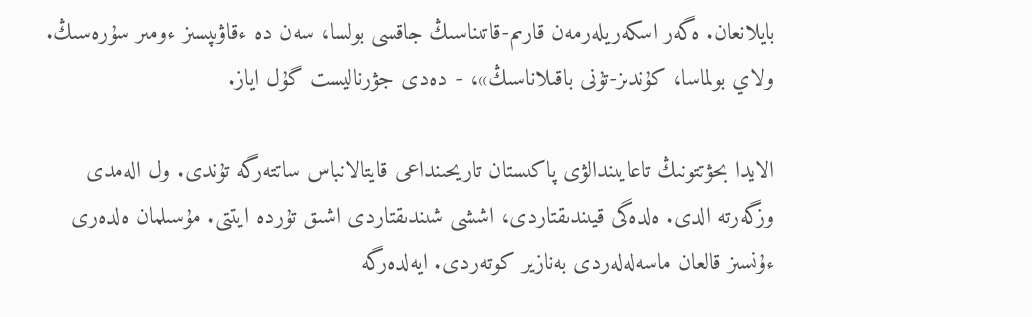بايلانعان. ەگەر اسكەريلەرمەن قارىم-قاتىناسىڭ جاقسى بولسا، سەن دە ءقاۋىپسىز ءومىر سۇرەسىڭ. ولاي بولماسا، كۇندىز-تۇنى باقىلاناسىڭ»، - دەدى جۋرناليست گۇل اياز.

الايدا بحۋتتونىڭ تاعايىندالۋى پاكىستان تاريحىنداعى قايتالانباس ساتتەرگە تۇندى. ول الەمدى وزگەرتە الدى. ەلدەگى قيىندىقتاردى، اششى شىندىقتاردى اشىق تۇردە ايتتى. مۇسىلمان ەلدەرى ءۇنسىز قالعان ماسەلەلەردى بەنازير كوتەردى. ايەلدەرگە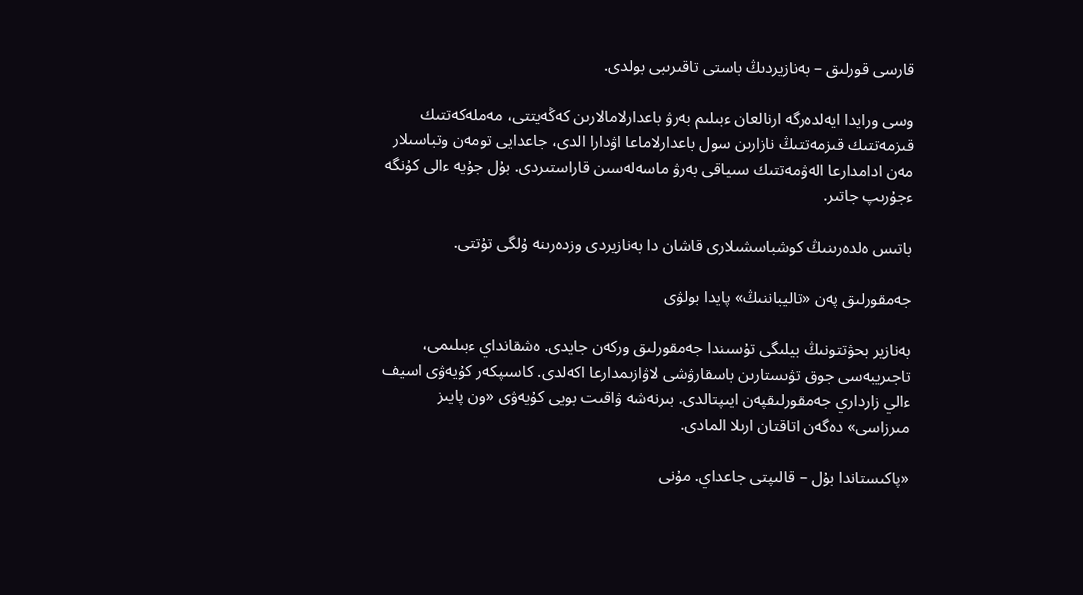قارسى قورلىق – بەنازيردىڭ باستى تاقىرىبى بولدى.

وسى ورايدا ايەلدەرگە ارنالعان ءبىلىم بەرۋ باعدارلامالارىن كەڭەيتتى، مەملەكەتتىك قىزمەتتىك قىزمەتتىڭ نازارىن سول باعدارلاماعا اۋدارا الدى، جاعدايى تومەن وتباسىلار مەن ادامدارعا الەۋمەتتىك سىياقى بەرۋ ماسەلەسىن قاراستىردى. بۇل جۇيە ءالى كۇنگە ءجۇرىپ جاتىر.

باتىس ەلدەرىنىڭ كوشباسشىلارى قاشان دا بەنازيردى وزدەرىنە ۇلگى تۇتتى.

جەمقورلىق پەن «تاليباننىڭ» پايدا بولۋى

بەنازير بحۋتتونىڭ بيلىگى تۇسىندا جەمقورلىق وركەن جايدى. ەشقانداي ءبىلىمى، تاجىريبەسى جوق تۋىستارىن باسقارۋشى لاۋازىمدارعا اكەلدى. كاسىپكەر كۇيەۋى اسيف ءالي زارداري جەمقورلىقپەن ايىپتالدى. بىرنەشە ۋاقىت بويى كۇيەۋى «ون پايىز مىرزاسى» دەگەن اتاقتان ارىلا المادى.

«پاكىستاندا بۇل – قالىپتى جاعداي. مۇنى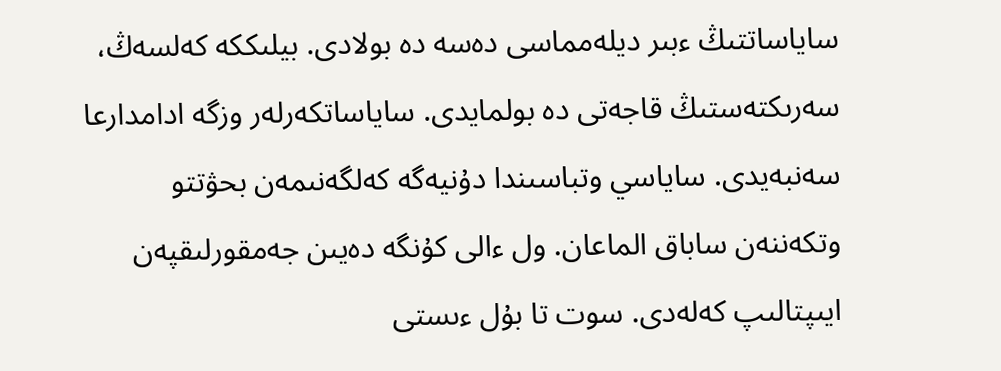ساياساتتىڭ ءبىر ديلەمماسى دەسە دە بولادى. بيلىككە كەلسەڭ، سەرىكتەستىڭ قاجەتى دە بولمايدى. ساياساتكەرلەر وزگە ادامدارعا سەنبەيدى. ساياسي وتباسىندا دۇنيەگە كەلگەنىمەن بحۋتتو وتكەننەن ساباق الماعان. ول ءالى كۇنگە دەيىن جەمقورلىقپەن ايىپتالىپ كەلەدى. سوت تا بۇل ءىستى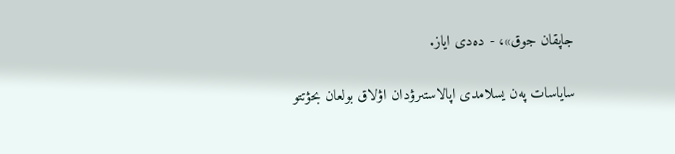جاپقان جوق»، - دەدى اياز.

ساياسات پەن يسلامدى اپالاستىرۋدان اۋلاق بولعان بحۋتتو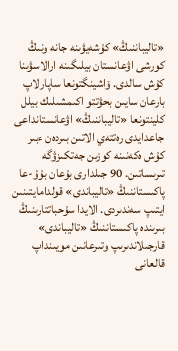«تاليباننىڭ» كۇشەيۋىنە جانە ونىڭ كورشى اۋعانستان بيلىگىنە ارالاسۋىنا كۇش سالدى. ۆاشينگتونعا ساپارلاپ بارعان سايىن بحۋتتو اكىمشىلىك بيلل كلينتونعا «تاليباننىڭ» اۋعانستانداعى جاعدايدى رەتتەي الاتىن بىردەن ءبىر كۇش ەكەنىنە كوزىن جەتكىزۋگە تىرىساتىن. 90 جىلدارى بۇعان بۇۇ-عا پاكىستاننىڭ «تاليباندى» قولدامايتىنىن ايتىپ سەندىردى. الايدا سۇحباتتارىنىڭ بىرىندە پاكىستاننىڭ «تاليباندى» قارجىلاندىرىپ وتىرعانىن مويىنداپ قالعانى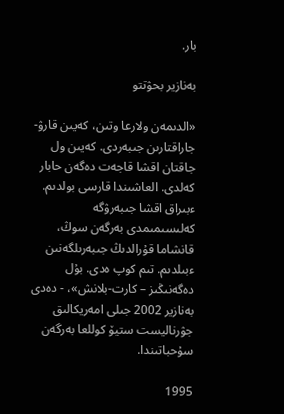بار.

بەنازير بحۋتتو

«الدىمەن ولارعا وتىن، كەيىن قارۋ-جاراقتارىن جىبەردى. كەيىن ول جاقتان اقشا قاجەت دەگەن حابار كەلدى. العاشىندا قارسى بولدىم. ءبىراق اقشا جىبەرۋگە كەلىسىمىمدى بەرگەن سوڭ، قانشاما قۇرالدىڭ جىبەرىلگەنىن ءبىلدىم. تىم كوپ ەدى. بۇل دەگەنىڭىز – كارت-بلانش»، - دەدى بەنازير 2002 جىلى امەريكالىق جۋرناليست ستيۆ كوللعا بەرگەن سۇحباتىندا.

1995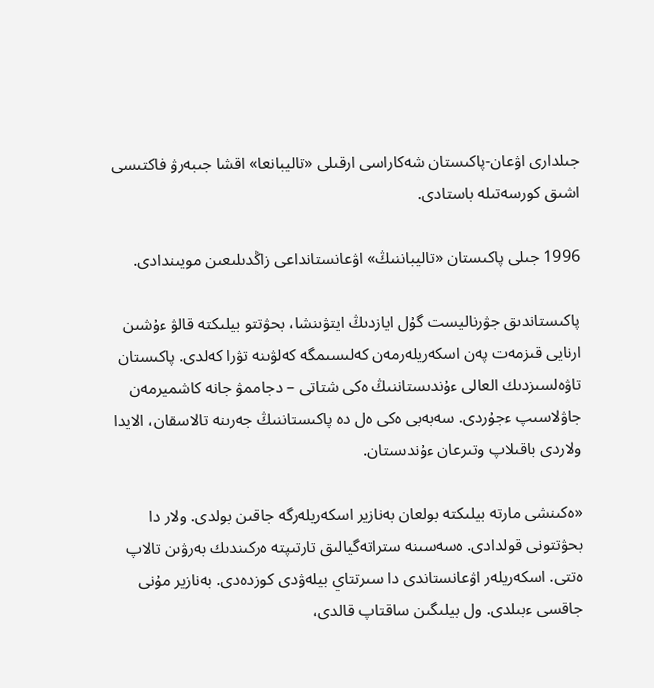جىلدارى اۋعان-پاكىستان شەكاراسى ارقىلى «تاليبانعا» اقشا جىبەرۋ فاكتىسى اشىق كورسەتىلە باستادى.

1996 جىلى پاكىستان «تاليباننىڭ» اۋعانستانداعى زاڭدىلىعىن مويىندادى.

پاكىستاندىق جۋرناليست گۇل ايازدىڭ ايتۋىنشا، بحۋتتو بيلىكتە قالۋ ءۇشىن ارنايى قىزمەت پەن اسكەريلەرمەن كەلىسىمگە كەلۋىنە تۋرا كەلدى. پاكىستان تاۋەلسىزدىك العالى ءۇندىستاننىڭ ەكى شتاتى – دجاممۋ جانە كاشميرمەن جاۋلاسىپ ءجۇردى. سەبەبى ەكى ەل دە پاكىستاننىڭ جەرىنە تالاسقان، الايدا ولاردى باقىلاپ وتىرعان ءۇندىستان.

«ەكىنشى مارتە بيلىكتە بولعان بەنازير اسكەريلەرگە جاقىن بولدى. ولار دا بحۋتتونى قولدادى. ەسەسىنە ستراتەگيالىق تارتىپتە ەركىندىك بەرۋىن تالاپ ەتتى. اسكەريلەر اۋعانستاندى دا سىرتتاي بيلەۋدى كوزدەدى. بەنازير مۇنى جاقسى ءبىلدى. ول بيلىگىن ساقتاپ قالدى،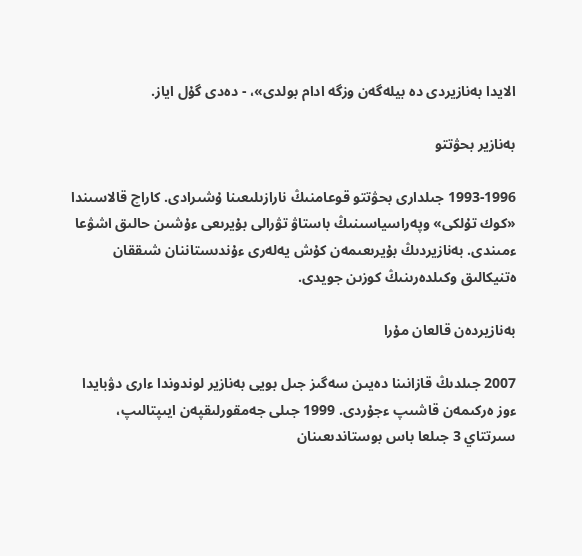الايدا بەنازيردى دە بيلەگەن وزگە ادام بولدى»، - دەدى گۇل اياز.

بەنازير بحۋتتو

1993-1996 جىلدارى بحۋتتو قوعامنىڭ نارازىلىعىنا ۇشىرادى. كاراچ قالاسىندا «كوك تۇلكى» وپەراسياسىنىڭ باستاۋ تۋرالى بۇيرىعى ءۇشىن حالىق اشۋعا ءمىندى. بەنازيردىڭ بۇيرىعىمەن كۇش يەلەرى ءۇندىستاننان شىققان ەتنيكالىق وكىلدەرىنىڭ كوزىن جويدى.

بەنازيردەن قالعان مۇرا

2007 جىلدىڭ قازانىنا دەيىن سەگىز جىل بويى بەنازير لوندوندا ءارى دۋبايدا ءوز ەركىمەن قاشىپ ءجۇردى. 1999 جىلى جەمقورلىقپەن ايىپتالىپ، سىرتتاي 3 جىلعا باس بوستاندىعىنان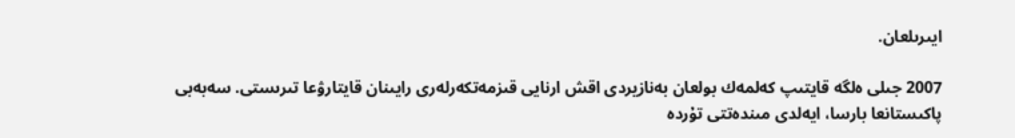ايىرىلعان.

2007 جىلى ەلگە قايتىپ كەلمەك بولعان بەنازيردى اقش ارنايى قىزمەتكەرلەرى رايىنان قايتارۋعا تىرىستى. سەبەبى پاكىستانعا بارسا، ايەلدى مىندەتتى تۇردە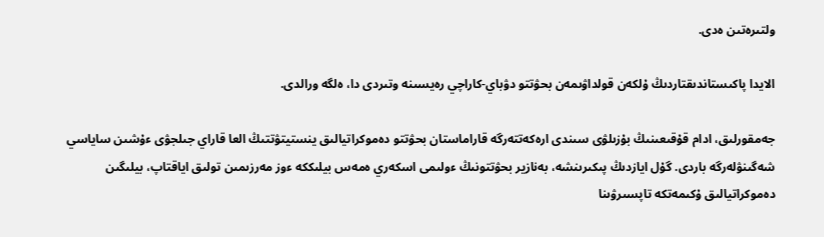ولتىرەتىن ەدى.

الايدا پاكىستاندىقتاردىڭ ۇلكەن قولداۋىمەن بحۋتتو دۋباي-كاراچي رەيسىنە وتىردى دا، ەلگە ورالدى.

جەمقورلىق، ادام قۇقىعىنىڭ بۇزىلۋى سىندى ارەكەتتەرگە قاراماستان بحۋتتو دەموكراتيالىق ينستيتۋتتىڭ العا قاراي جىلجۋى ءۇشىن ساياسي شەگىنۋلەرگە باردى. گۇل ايازدىڭ پىكىرىنشە، بەنازير بحۋتتونىڭ ءولىمى اسكەري ەمەس بيلىككە ءوز مەرزىمىن تولىق اياقتاپ، بيلىگىن دەموكراتيالىق ۇكىمەتكە تاپسىرۋىنا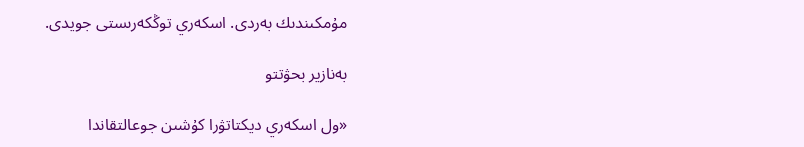مۇمكىندىك بەردى. اسكەري توڭكەرىستى جويدى.

بەنازير بحۋتتو

«ول اسكەري ديكتاتۋرا كۇشىن جوعالتقاندا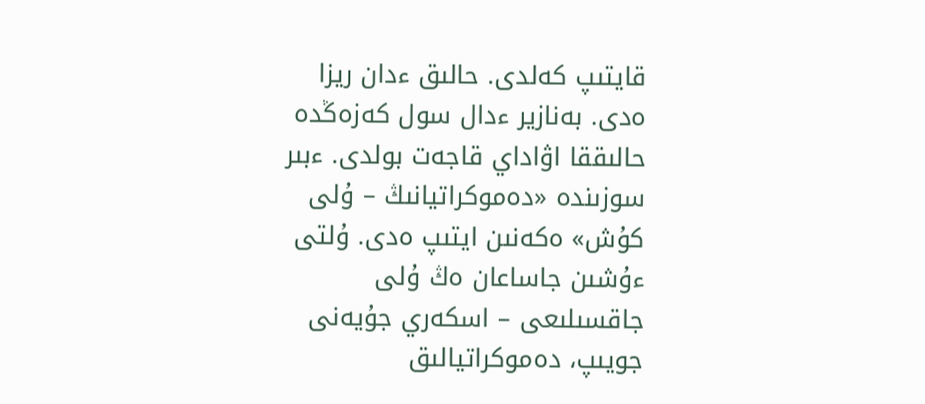قايتىپ كەلدى. حالىق ءدان ريزا ەدى. بەنازير ءدال سول كەزەڭدە حالىققا اۋاداي قاجەت بولدى. ءبىر سوزىندە «دەموكراتيانىڭ – ۇلى كۇش» ەكەنىن ايتىپ ەدى. ۇلتى ءۇشىن جاساعان ەڭ ۇلى جاقسىلىعى – اسكەري جۇيەنى جويىپ، دەموكراتيالىق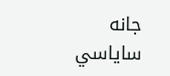جانە ساياسي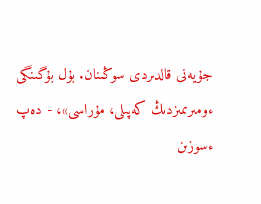جۇيەنى قالدىردى سوڭىنان. بۇل بۇگىنگى ءومىرىمىزدىڭ كەپىلى، مۇراسى»، - دەپ ءسوزىن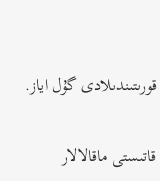قورىتىندىلادى گۇل اياز.

قاتىستى ماقالالار